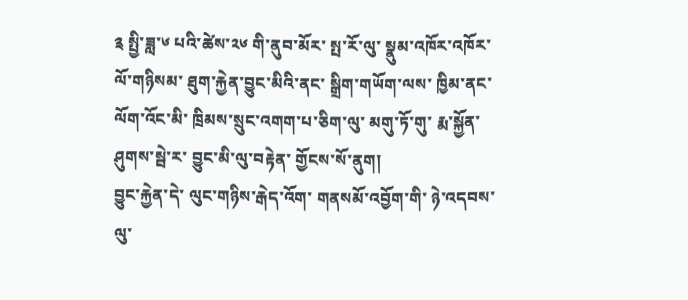༉ སྤྱི་ཟླ་༦ པའི་ཚེས་༢༦ གི་ནུབ་མོར་ སྤ་རོ་ལུ་ སྣུམ་འཁོར་འཁོར་ལོ་གཉིསམ་ ཐུག་རྐྱེན་བྱུང་མིའི་ནང་ སྒྲིག་གཡོག་ལས་ ཁྱིམ་ནང་ ལོག་འོང་མི་ ཁྲིམས་སྲུང་འགག་པ་ཅིག་ལུ་ མགུ་ཏོ་གུ་ རྨ་སྐྱོན་ཤུགས་སྦེ་ར་ བྱུང་མི་ལུ་བརྟེན་ གྱོངས་སོ་ནུག།
བྱུང་རྐྱེན་དེ་ ལུང་གཉིས་རྒེད་འོག་ གནསམོ་འབྱོག་གི་ ཉེ་འདབས་ལུ་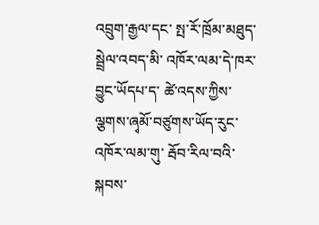འབྲུག་རྒྱལ་དང་ སྤ་རོ་ཁྲོམ་མཐུད་སྦྲེལ་འབད་མི་ འཁོར་ལམ་དེ་ཁར་ བྱུང་ཡོདཔ་ད་ ཚེ་འདས་ཀྱིས་ ལྕགས་ཞྭམོ་བཙུགས་ཡོད་རུང་ འཁོར་ལམ་གུ་ རྦོབ་རིལ་བའི་སྐབས་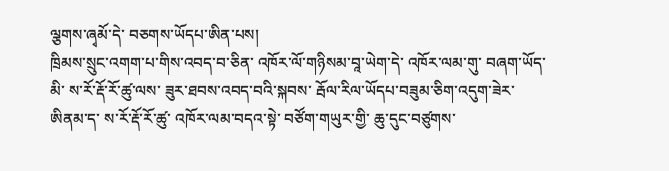ལྕགས་ཞྭམོ་དེ་ བཅགས་ཡོདཔ་ཨིན་པས།
ཁྲིམས་སྲུང་འགག་པ་གིས་འབད་བ་ཅིན་ འཁོར་ལོ་གཉིསམ་བཱ་ཡེག་དེ་ འཁོར་ལམ་གུ་ བཞག་ཡོད་མི་ ས་རོ་རྡོ་རོ་ཚུ་ལས་ ཟུར་ཐབས་འབད་བའི་སྐབས་ རྦོལ་རིལ་ཡོདཔ་བཟུམ་ཅིག་འདུག་ཟེར་ཨིནམ་ད་ ས་རོ་རྡོ་རོ་ཚུ་ འཁོར་ལམ་བདའ་སྟེ་ བཙོག་གཡུར་གྱི་ ཆུ་དུང་བཙུགས་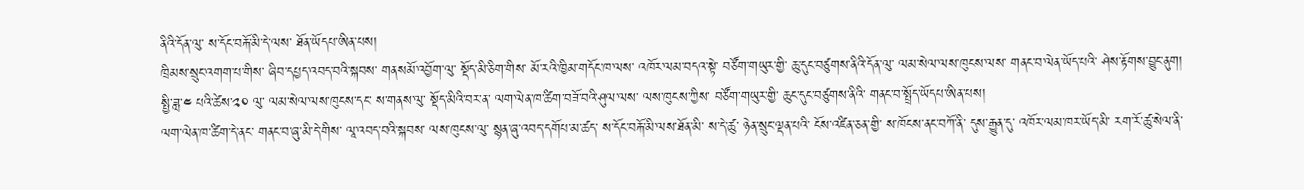ནིའི་དོན་ལུ་ ས་དོང་བརྐོ་མི་དེ་ལས་ ཐོན་ཡོདཔ་ཨིན་པས།
ཁྲིམས་སྲུང་འགག་པ་གིས་ ཞིབ་དཔྱད་འབད་བའི་སྐབས་ གནསམོ་འབྱོག་ལུ་ སྡོད་མི་ཅིག་གིས་ མོ་རའི་ཁྱིམ་གདོང་ཁ་ལས་ འཁོར་ལམ་བདའ་སྟེ་ བཙོག་གཡུར་གྱི་ ཆུ་དུང་བཙུགས་ནིའི་དོན་ལུ་ ལམ་སེལ་ལས་ཁུངས་ལས་ གནང་བ་ལེན་ཡོད་པའི་ ཤེས་རྟོགས་བྱུང་ནུག།
སྤྱི་ཟླ་༤ པའི་ཚེས་༢༠ ལུ་ ལམ་སེལ་ལས་ཁུངས་དང་ ས་གནས་ལུ་ སྡོད་མིའི་བར་ན་ ལག་ལེན་ཁ་ཚིག་བཟོ་བའི་ཤུལ་ལས་ ལས་ཁུངས་ཀྱིས་ བཙོག་གཡུར་གྱི་ ཆུང་དུང་བཙུགས་ནིའི་ གནང་བ་སྤྲོད་ཡོདཔ་ཨིན་པས།
ལག་ལེན་ཁ་ཚིག་དེ་ནང་ གནང་བ་ཞུ་མི་དེ་གིས་ ལཱ་འབད་བའི་སྐབས་ ལས་ཁུངས་ལུ་ སྙན་ཞུ་འབད་དགོཔ་མ་ཚད་ ས་དོང་བརྐོ་མི་ལས་ཐོན་མི་ ས་དེ་ཚུ་ ཉེན་སྲུང་ལྡན་པའི་ ངོས་འཛིན་ཅན་གྱི་ ས་ཁོངས་ནང་བཀོ་ནི་ དུས་རྒྱུན་དུ་ འཁོར་ལམ་ཁར་ཡོད་མི་ རག་རོ་ཚུ་སེལ་ནི་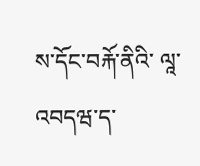ས་དོང་བརྐོ་ནིའི་ ལཱ་འབདཝ་ད་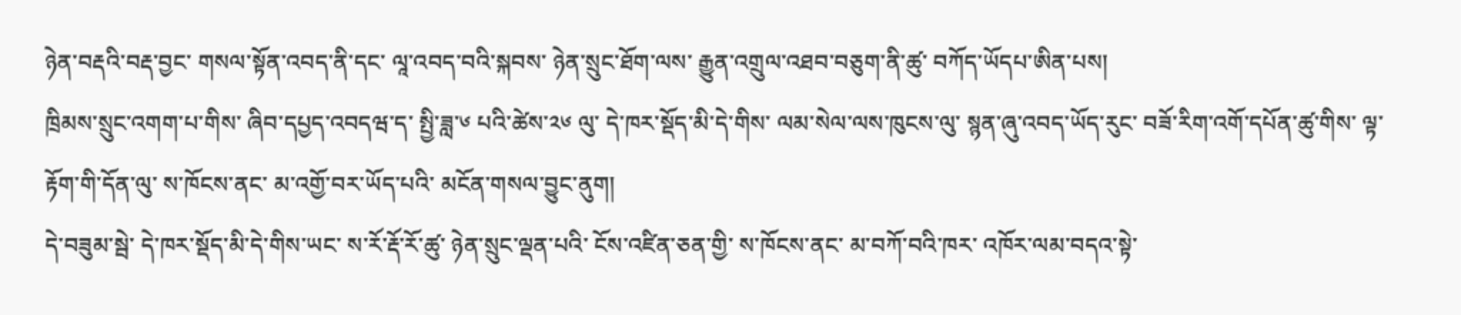ཉེན་བརྡའི་བརྡ་བྱང་ གསལ་སྟོན་འབད་ནི་དང་ ལཱ་འབད་བའི་སྐབས་ ཉེན་སྲུང་ཐོག་ལས་ རྒྱུན་འགྲུལ་འཐབ་བཅུག་ནི་ཚུ་ བཀོད་ཡོདཔ་ཨིན་པས།
ཁྲིམས་སྲུང་འགག་པ་གིས་ ཞིབ་དཔྱད་འབདཝ་ད་ སྤྱི་ཟླ་༦ པའི་ཚེས་༢༦ ལུ་ དེ་ཁར་སྡོད་མི་དེ་གིས་ ལམ་སེལ་ལས་ཁུངས་ལུ་ སྙན་ཞུ་འབད་ཡོད་རུང་ བཟོ་རིག་འགོ་དཔོན་ཚུ་གིས་ ལྟ་རྟོག་གི་དོན་ལུ་ ས་ཁོངས་ནང་ མ་འགྱོ་བར་ཡོད་པའི་ མངོན་གསལ་བྱུང་ནུག།
དེ་བཟུམ་སྦེ་ དེ་ཁར་སྡོད་མི་དེ་གིས་ཡང་ ས་རོ་རྡོ་རོ་ཚུ་ ཉེན་སྲུང་ལྡན་པའི་ ངོས་འཛིན་ཅན་གྱི་ ས་ཁོངས་ནང་ མ་བཀོ་བའི་ཁར་ འཁོར་ལམ་བདའ་སྟེ་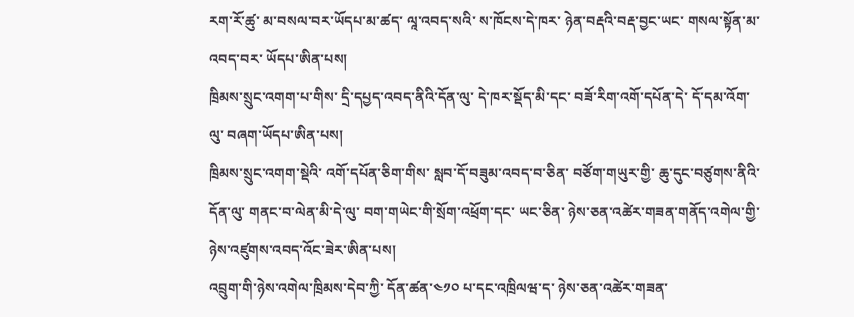རག་རོ་ཚུ་ མ་བསལ་བར་ཡོདཔ་མ་ཚད་ ལཱ་འབད་སའི་ ས་ཁོངས་དེ་ཁར་ ཉེན་བརྡའི་བརྡ་བྱང་ཡང་ གསལ་སྟོན་མ་འབད་བར་ ཡོདཔ་ཨིན་པས།
ཁྲིམས་སྲུང་འགག་པ་གིས་ དྲི་དཔྱད་འབད་ནིའི་དོན་ལུ་ དེ་ཁར་སྡོད་མི་དང་ བཟོ་རིག་འགོ་དཔོན་དེ་ དོ་དམ་འོག་ལུ་ བཞག་ཡོདཔ་ཨིན་པས།
ཁྲིམས་སྲུང་འགག་སྡེའི་ འགོ་དཔོན་ཅིག་གིས་ སླབ་དོ་བཟུམ་འབད་བ་ཅིན་ བཙོག་གཡུར་གྱི་ ཆུ་དུང་བཙུགས་ནིའི་དོན་ལུ་ གནང་བ་ལེན་མི་དེ་ལུ་ བག་གཡེང་གི་སྲོག་འཕྲོག་དང་ ཡང་ཅིན་ ཉེས་ཅན་འཚེར་གཟན་གནོད་འགེལ་གྱི་ ཉེས་འཛུགས་འབད་འོང་ཟེར་ཨིན་པས།
འབྲུག་གི་ཉེས་འགེལ་ཁྲིམས་དེབ་ཀྱི་ དོན་ཚན་༤༡༠ པ་དང་འཁྲིལཝ་ད་ ཉེས་ཅན་འཚེར་གཟན་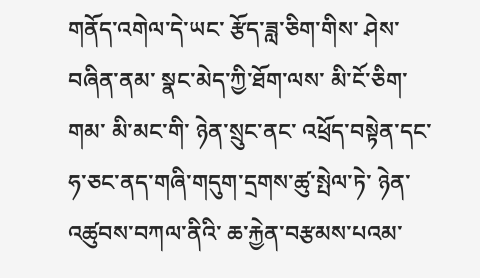གནོད་འགེལ་དེ་ཡང་ རྩོད་ཟླ་ཅིག་གིས་ ཤེས་བཞིན་ནམ་ སྣང་མེད་ཀྱི་ཐོག་ལས་ མི་ངོ་ཅིག་གམ་ མི་མང་གི་ ཉེན་སྲུང་ནང་ འཕྲོད་བསྟེན་དང་ ཧ་ཅང་ནད་གཞི་གདུག་དྲགས་ཚུ་སྤེལ་ཏེ་ ཉེན་འཚུབས་བཀལ་ནིའི་ ཆ་རྐྱེན་བརྩམས་པའམ་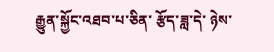རྒྱུན་སྐྱོང་འཐབ་པ་ཅིན་ རྩོད་ཟླ་དེ་ ཉེས་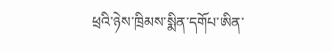ཕྲའི་ཉེས་ཁྲིམས་སྨིན་དགོཔ་ཨིན་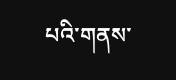པའི་གནས་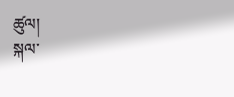ཚུལ།
སྐལ་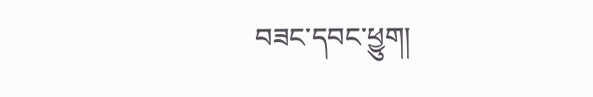བཟང་དབང་ཕྱུག།